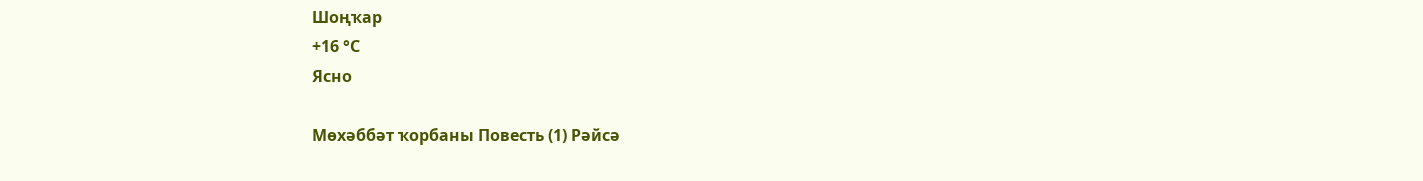Шоңҡар
+16 °С
Ясно

Мөхәббәт ҡорбаны Повесть (1) Рәйсә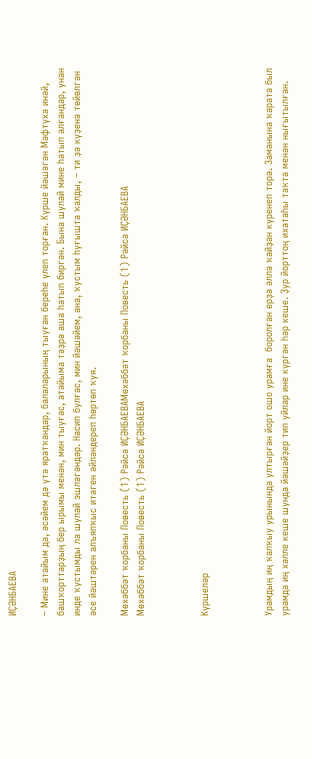ИҪӘНБАЕВА

– Мине атайым да, әсәйем дә үтә яратҡандар, балаларының тыуған береһе үлеп торған. Күрше йәшәгән Мәфтүха инәй, башҡорттарҙың бер ырымы менән, мин тыуғас, атайыма тәҙрә аша һатып биргән. Бына шулай мине һатып алғандар, унан инде ҡустымды ла шулай эшләгәндәр. Насип булғас, мин йәшәйем, ана, ҡустым һуғышта ҡалды, – ти ҙә күҙенә төйөлгән әсе йәштәрен алъяпҡыс итәген әйләндереп һөртөп ҡуя.

Мөхәббәт ҡорбаны Повесть (1) Рәйсә ИҪӘНБАЕВАМөхәббәт ҡорбаны Повесть (1) Рәйсә ИҪӘНБАЕВА
Мөхәббәт ҡорбаны Повесть (1) Рәйсә ИҪӘНБАЕВА



Күршеләр



Урамдың иң ҡалҡыу урынында ултырған йорт ошо урамға  боролған ерҙә әллә ҡайҙан күренеп тора. Заманына ҡарата был урамда иң хәлле кеше шунда йәшәйҙер тип уйлар ине күргән һәр кеше. Ҙур йорттоң ихатаһы таҡта менән нығытылған.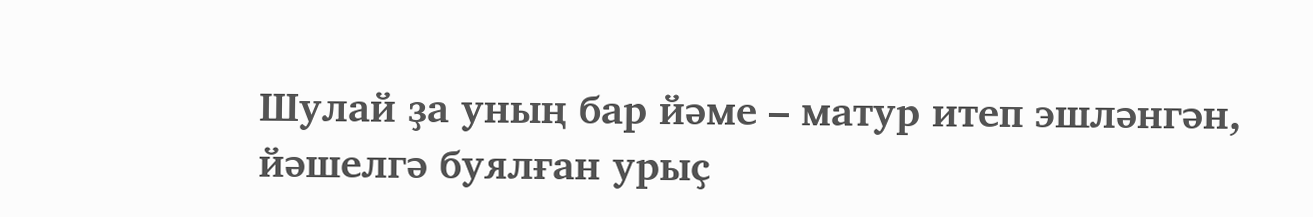Шулай ҙа уның бар йәме – матур итеп эшләнгән, йәшелгә буялған урыҫ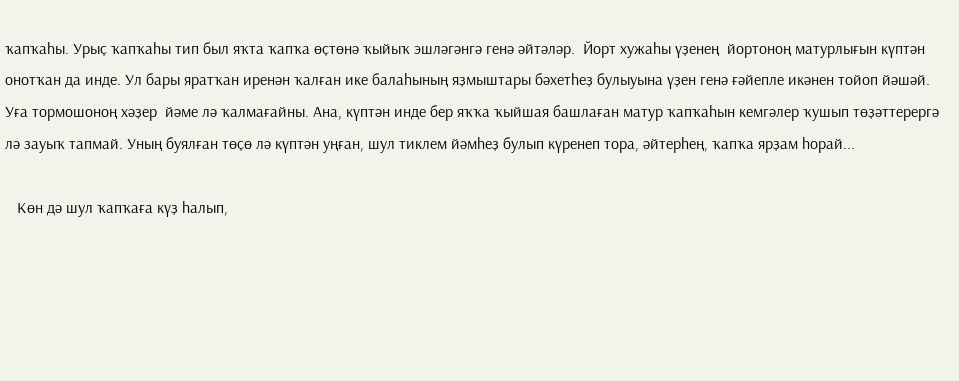ҡапҡаһы. Урыҫ ҡапҡаһы тип был яҡта ҡапҡа өҫтөнә ҡыйыҡ эшләгәнгә генә әйтәләр.  Йорт хужаһы үҙенең  йортоноң матурлығын күптән онотҡан да инде. Ул бары яратҡан иренән ҡалған ике балаһының яҙмыштары бәхетһеҙ булыуына үҙен генә ғәйепле икәнен тойоп йәшәй. Уға тормошоноң хәҙер  йәме лә ҡалмағайны. Ана, күптән инде бер яҡҡа ҡыйшая башлаған матур ҡапҡаһын кемгәлер ҡушып төҙәттерергә лә зауыҡ тапмай. Уның буялған төҫө лә күптән уңған, шул тиклем йәмһеҙ булып күренеп тора, әйтерһең, ҡапҡа ярҙам һорай...

   Көн дә шул ҡапҡаға күҙ һалып,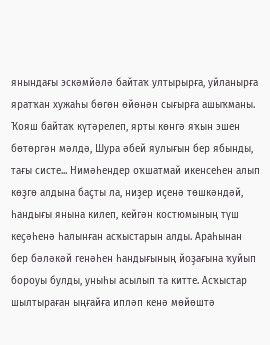янындағы эскәмйәлә байтаҡ ултырырға, уйланырға яратҡан хужаһы бөгөн өйөнән сығырға ашыҡманы. Ҡояш байтаҡ күтәрелеп, ярты көнгә яҡын эшен бөтөргән мәлдә, Шура әбей яулығын бер ябынды, тағы систе... Нимәһендер оҡшатмай икенсеһен алып көҙгө алдына баҫты ла, ниҙер иҫенә төшкәндәй, һандығы янына килеп, кейгән костюмының түш кеҫәһенә һалынған асҡыстарын алды. Араһынан бер бәләкәй генәһен һандығының йоҙағына ҡуйып бороуы булды, уныһы асылып та китте. Асҡыстар шылтыраған ыңғайға ипләп кенә мөйөштә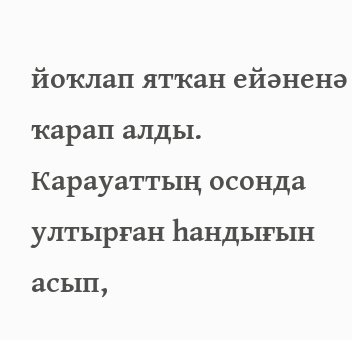йоҡлап ятҡан ейәненә ҡарап алды. Карауаттың осонда ултырған һандығын  асып,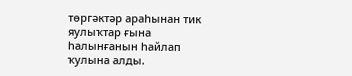төргәктәр араһынан тик яулыҡтар ғына һалынғанын һайлап ҡулына алды.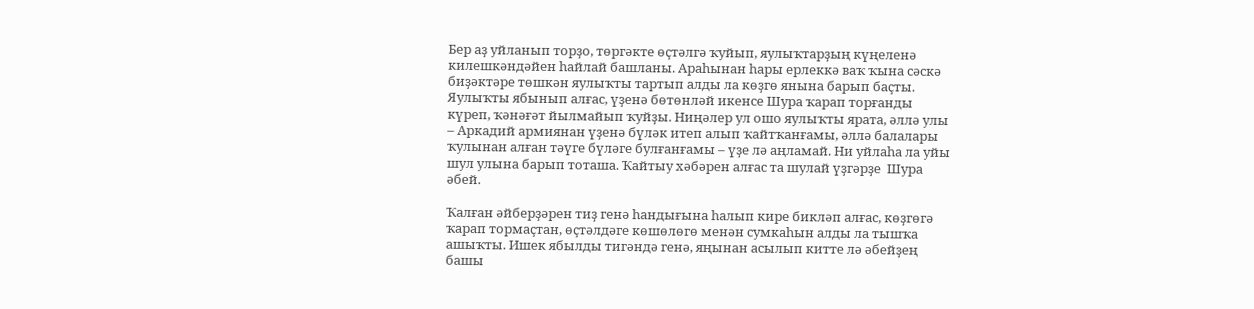Бер аҙ уйланып торҙо, төргәкте өҫтәлгә ҡуйып, яулыҡтарҙың күңеленә килешкәндәйен һайлай башланы. Араһынан һары ерлеккә ваҡ ҡына сәскә биҙәктәре төшкән яулыҡты тартып алды ла көҙгө янына барып баҫты. Яулыҡты ябынып алғас, үҙенә бөтөнләй икенсе Шура ҡарап торғанды күреп, ҡәнәғәт йылмайып ҡуйҙы. Ниңәлер ул ошо яулыҡты ярата, әллә улы – Аркадий армиянан үҙенә бүләк итеп алып ҡайтҡанғамы, әллә балалары ҡулынан алған тәүге бүләге булғанғамы – үҙе лә аңламай. Ни уйлаһа ла уйы шул улына барып тоташа. Ҡайтыу хәбәрен алғас та шулай үҙгәрҙе  Шура әбей.

Ҡалған әйберҙәрен тиҙ генә һандығына һалып кире бикләп алғас, көҙгөгә ҡарап тормаҫтан, өҫтәлдәге көшөлөгө менән сумкаһын алды ла тышҡа ашыҡты. Ишек ябылды тигәндә генә, яңынан асылып китте лә әбейҙең башы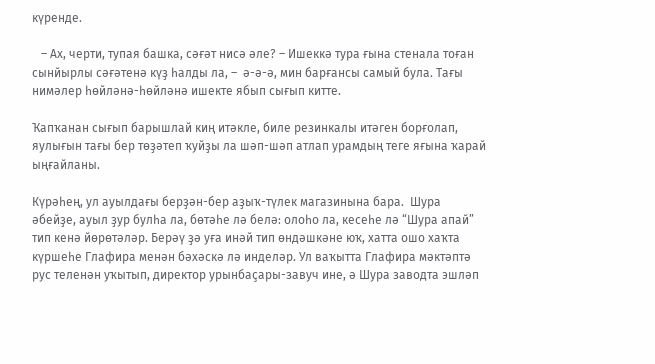күренде.

   – Ах, черти, тупая башка, сәғәт нисә әле? – Ишеккә тура ғына стенала тоған сынйырлы сәғәтенә күҙ һалды ла, –  ә-ә-ә, мин барғансы самый була. Тағы нимәлер һөйләнә-һөйләнә ишекте ябып сығып китте.

Ҡапҡанан сығып барышлай киң итәкле, биле резинкалы итәген борғолап, яулығын тағы бер төҙәтеп ҡуйҙы ла шәп-шәп атлап урамдың теге яғына ҡарай ыңғайланы.

Күрәһең, ул ауылдағы берҙән-бер аҙыҡ-түлек магазинына бара.  Шура әбейҙе, ауыл ҙур булһа ла, бөтәһе лә белә: олоһо ла, кесеһе лә “Шура апай” тип кенә йөрөтәләр. Берәү ҙә уға инәй тип өндәшкәне юҡ, хатта ошо хаҡта күршеһе Глафира менән бәхәскә лә инделәр. Ул ваҡытта Глафира мәктәптә рус теленән уҡытып, директор урынбаҫары-завуч ине, ә Шура заводта эшләп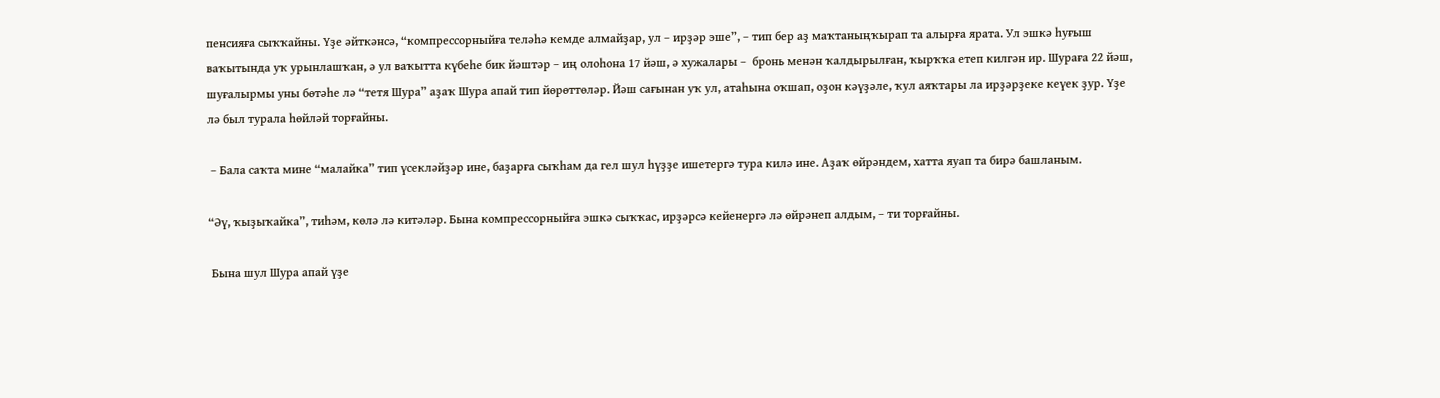пенсияға сыҡҡайны. Үҙе әйткәнсә, “компрессорныйға теләһә кемде алмайҙар, ул – ирҙәр эше”, – тип бер аҙ маҡтаныңҡырап та алырға ярата. Ул эшкә һуғыш ваҡытында уҡ урынлашҡан, ә ул ваҡытта күбеһе бик йәштәр – иң олоһона 17 йәш, ә хужалары –  бронь менән ҡалдырылған, ҡырҡҡа етеп килгән ир. Шураға 22 йәш, шуғалырмы уны бөтәһе лә “тетя Шура” аҙаҡ Шура апай тип йөрөттөләр. Йәш сағынан уҡ ул, атаһына оҡшап, оҙон кәүҙәле, ҡул аяҡтары ла ирҙәрҙеке кеүек ҙур. Үҙе лә был турала һөйләй торғайны.

 – Бала саҡта мине “малайка” тип үсекләйҙәр ине, баҙарға сыҡһам да гел шул һүҙҙе ишетергә тура килә ине. Аҙаҡ өйрәндем, хатта яуап та бирә башланым.

“Әү, ҡыҙыҡайка”, тиһәм, көлә лә китәләр. Бына компрессорныйға эшкә сыҡҡас, ирҙәрсә кейенергә лә өйрәнеп алдым, – ти торғайны.

 Бына шул Шура апай үҙе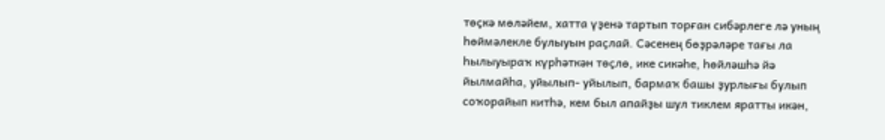төҫкә мөләйем, хатта үҙенә тартып торған сибәрлеге лә уның һөймәлекле булыуын раҫлай. Сәсенең бөҙрәләре тағы ла һылыуыраҡ күрһәткән төҫлө, ике сикәһе, һөйләшһә йә йылмайһа, уйылып- уйылып, бармаҡ башы ҙурлығы булып соҡорайып китһә, кем был апайҙы шул тиклем яратты икән,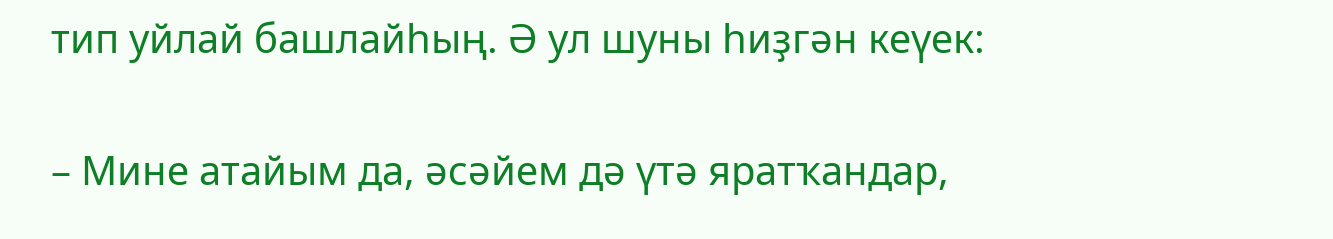тип уйлай башлайһың. Ә ул шуны һиҙгән кеүек:

– Мине атайым да, әсәйем дә үтә яратҡандар,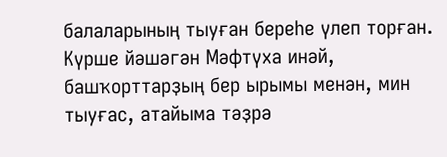балаларының тыуған береһе үлеп торған. Күрше йәшәгән Мәфтүха инәй, башҡорттарҙың бер ырымы менән, мин тыуғас, атайыма тәҙрә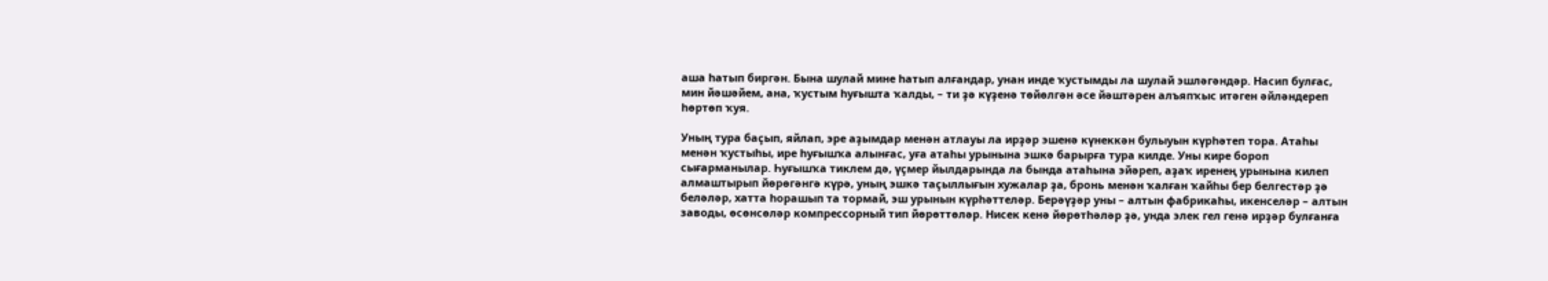аша һатып биргән. Бына шулай мине һатып алғандар, унан инде ҡустымды ла шулай эшләгәндәр. Насип булғас, мин йәшәйем, ана, ҡустым һуғышта ҡалды, – ти ҙә күҙенә төйөлгән әсе йәштәрен алъяпҡыс итәген әйләндереп һөртөп ҡуя.

Уның тура баҫып, яйлап, эре аҙымдар менән атлауы ла ирҙәр эшенә күнеккән булыуын күрһәтеп тора. Атаһы менән ҡустыһы, ире һуғышҡа алынғас, уға атаһы урынына эшкә барырға тура килде. Уны кире бороп сығарманылар. Һуғышҡа тиклем дә, үҫмер йылдарында ла бында атаһына эйәреп, аҙаҡ иренең урынына килеп алмаштырып йөрөгәнгә күрә, уның эшкә таҫыллығын хужалар ҙа, бронь менән ҡалған ҡайһы бер белгестәр ҙә беләләр, хатта һорашып та тормай, эш урынын күрһәттеләр. Берәүҙәр уны – алтын фабрикаһы, икенселәр – алтын заводы, өсөнсөләр компрессорный тип йөрөттөләр. Нисек кенә йөрөтһәләр ҙә, унда элек гел генә ирҙәр булғанға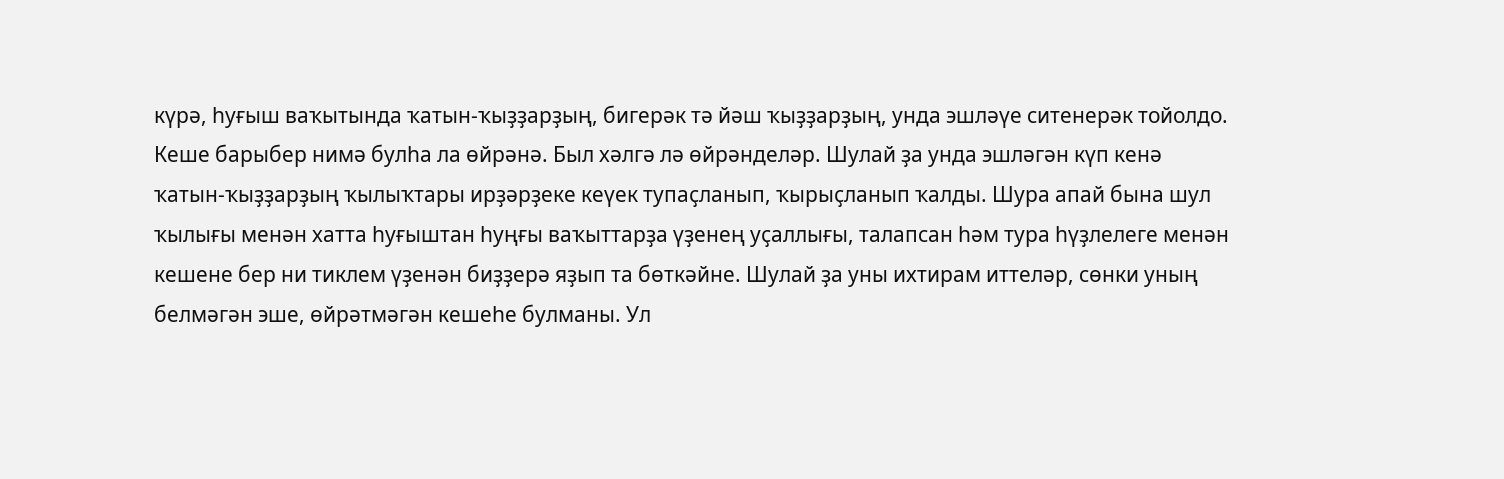күрә, һуғыш ваҡытында ҡатын-ҡыҙҙарҙың, бигерәк тә йәш ҡыҙҙарҙың, унда эшләүе ситенерәк тойолдо. Кеше барыбер нимә булһа ла өйрәнә. Был хәлгә лә өйрәнделәр. Шулай ҙа унда эшләгән күп кенә ҡатын-ҡыҙҙарҙың ҡылыҡтары ирҙәрҙеке кеүек тупаҫланып, ҡырыҫланып ҡалды. Шура апай бына шул ҡылығы менән хатта һуғыштан һуңғы ваҡыттарҙа үҙенең уҫаллығы, талапсан һәм тура һүҙлелеге менән кешене бер ни тиклем үҙенән биҙҙерә яҙып та бөткәйне. Шулай ҙа уны ихтирам иттеләр, сөнки уның белмәгән эше, өйрәтмәгән кешеһе булманы. Ул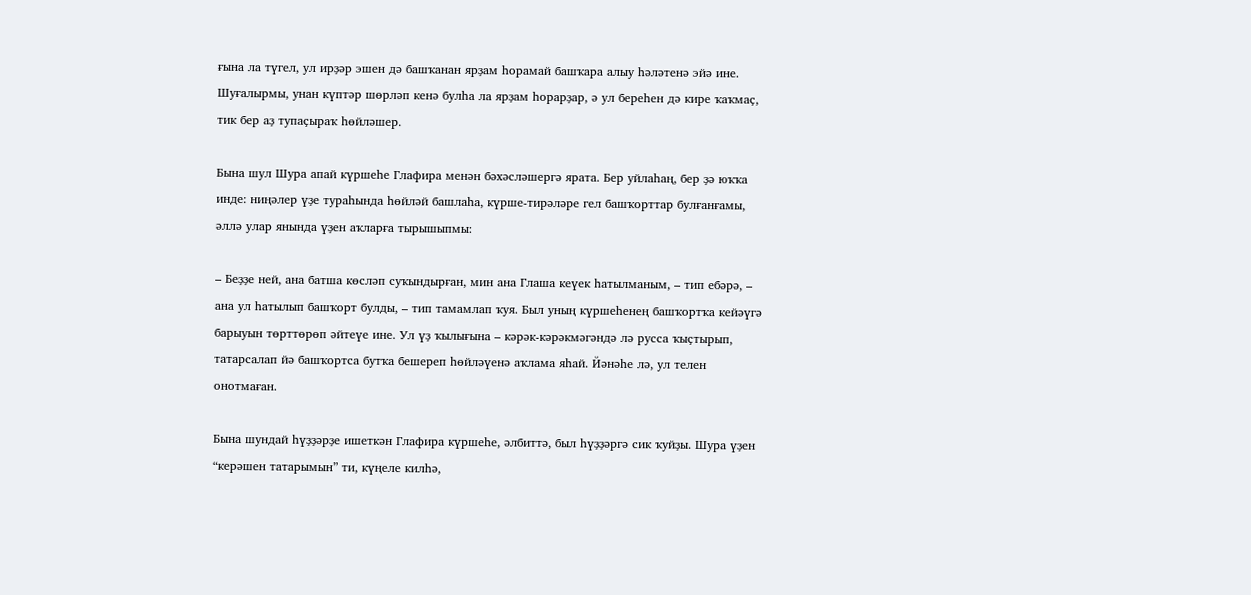ғына ла түгел, ул ирҙәр эшен дә башҡанан ярҙам һорамай башҡара алыу һәләтенә эйә ине. Шуғалырмы, унан күптәр шөрләп кенә булһа ла ярҙам һорарҙар, ә ул береһен дә кире ҡаҡмаҫ, тик бер аҙ тупаҫыраҡ һөйләшер.

Бына шул Шура апай күршеһе Глафира менән бәхәсләшергә ярата. Бер уйлаһаң, бер ҙә юҡҡа инде: ниңәлер үҙе тураһында һөйләй башлаһа, күрше-тирәләре гел башҡорттар булғанғамы, әллә улар янында үҙен аҡларға тырышыпмы:

– Беҙҙе ней, ана батша көсләп суҡындырған, мин ана Глаша кеүек һатылманым, – тип ебәрә, – ана ул һатылып башҡорт булды, – тип тамамлап ҡуя. Был уның күршеһенең башҡортҡа кейәүгә барыуын төрттөрөп әйтеүе ине. Ул үҙ ҡылығына – кәрәк-кәрәкмәгәндә лә русса ҡыҫтырып, татарсалап йә башҡортса бутҡа бешереп һөйләүенә аҡлама яһай. Йәнәһе лә, ул телен онотмаған.

Бына шундай һүҙҙәрҙе ишеткән Глафира күршеһе, әлбиттә, был һүҙҙәргә сик ҡуйҙы. Шура үҙен “керәшен татарымын” ти, күңеле килһә,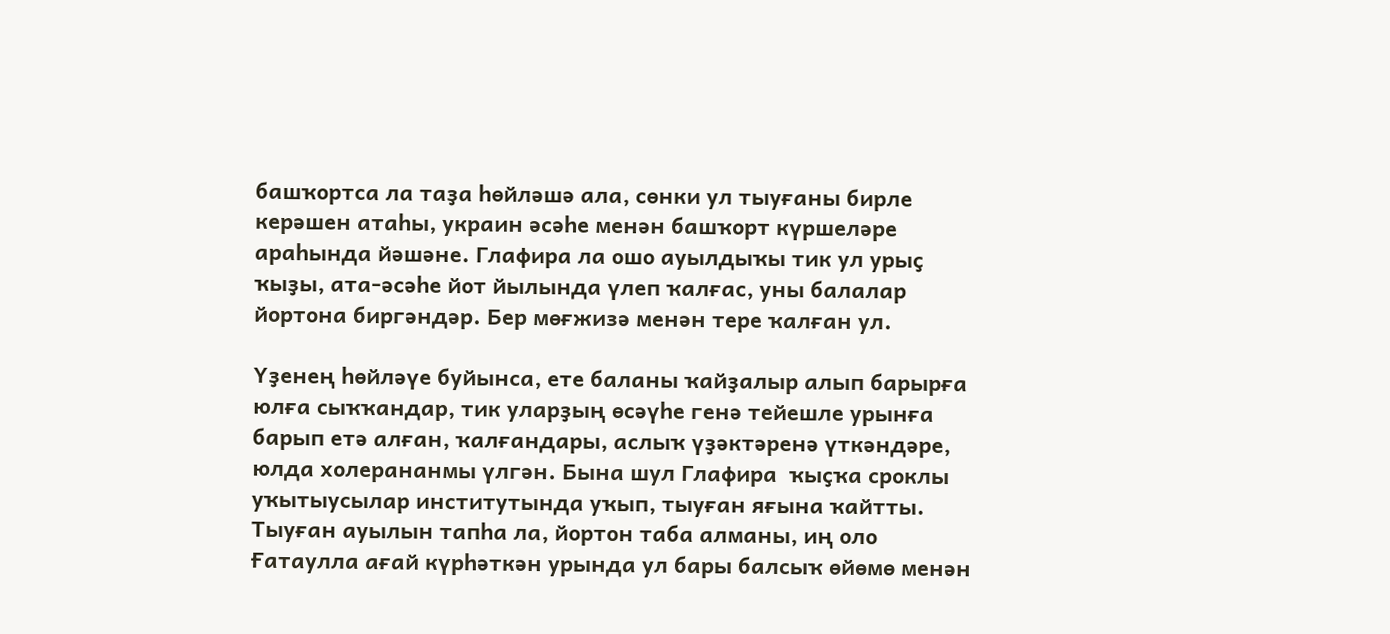башҡортса ла таҙа һөйләшә ала, сөнки ул тыуғаны бирле керәшен атаһы, украин әсәһе менән башҡорт күршеләре араһында йәшәне. Глафира ла ошо ауылдыҡы тик ул урыҫ ҡыҙы, ата-әсәһе йот йылында үлеп ҡалғас, уны балалар йортона биргәндәр. Бер мөғжизә менән тере ҡалған ул.

Үҙенең һөйләүе буйынса, ете баланы ҡайҙалыр алып барырға юлға сыҡҡандар, тик уларҙың өсәүһе генә тейешле урынға барып етә алған, ҡалғандары, аслыҡ үҙәктәренә үткәндәре, юлда холерананмы үлгән. Бына шул Глафира  ҡыҫҡа сроклы уҡытыусылар институтында уҡып, тыуған яғына ҡайтты. Тыуған ауылын тапһа ла, йортон таба алманы, иң оло Ғатаулла ағай күрһәткән урында ул бары балсыҡ өйөмө менән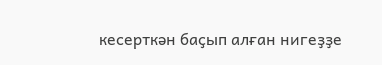кесерткән баҫып алған нигеҙҙе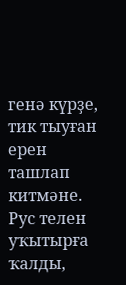генә күрҙе, тик тыуған ерен ташлап китмәне. Рус телен уҡытырға ҡалды,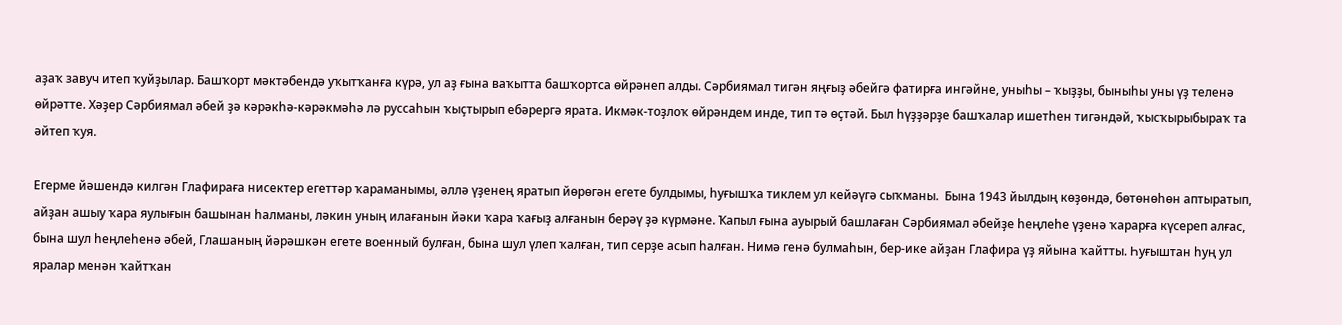аҙаҡ завуч итеп ҡуйҙылар. Башҡорт мәктәбендә уҡытҡанға күрә, ул аҙ ғына ваҡытта башҡортса өйрәнеп алды. Сәрбиямал тигән яңғыҙ әбейгә фатирға ингәйне, уныһы – ҡыҙҙы, быныһы уны үҙ теленә өйрәтте. Хәҙер Сәрбиямал әбей ҙә кәрәкһә-кәрәкмәһә лә руссаһын ҡыҫтырып ебәрергә ярата. Икмәк-тоҙлоҡ өйрәндем инде, тип тә өҫтәй. Был һүҙҙәрҙе башҡалар ишетһен тигәндәй, ҡысҡырыбыраҡ та әйтеп ҡуя.

Егерме йәшендә килгән Глафираға нисектер егеттәр ҡараманымы, әллә үҙенең яратып йөрөгән егете булдымы, һуғышҡа тиклем ул кейәүгә сыҡманы.  Бына 1943 йылдың көҙөндә, бөтөнөһөн аптыратып, айҙан ашыу ҡара яулығын башынан һалманы, ләкин уның илағанын йәки ҡара ҡағыҙ алғанын берәү ҙә күрмәне. Ҡапыл ғына ауырый башлаған Сәрбиямал әбейҙе һеңлеһе үҙенә ҡарарға күсереп алғас, бына шул һеңлеһенә әбей, Глашаның йәрәшкән егете военный булған, бына шул үлеп ҡалған, тип серҙе асып һалған. Нимә генә булмаһын, бер-ике айҙан Глафира үҙ яйына ҡайтты. Һуғыштан һуң ул яралар менән ҡайтҡан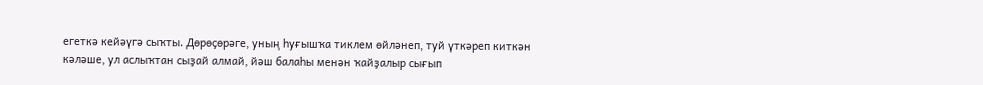егеткә кейәүгә сыҡты. Дөрөҫөрәге, уның һуғышҡа тиклем өйләнеп, туй үткәреп киткән кәләше, ул аслыҡтан сыҙай алмай, йәш балаһы менән ҡайҙалыр сығып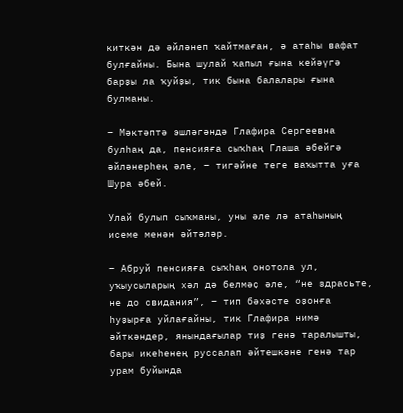киткән дә әйләнеп ҡайтмаған, ә атаһы вафат булғайны. Бына шулай ҡапыл ғына кейәүгә барҙы ла ҡуйҙы, тик бына балалары ғына булманы.

– Мәктәптә эшләгәндә Глафира Сергеевна булһаң да, пенсияға сыҡһаң Глаша әбейгә әйләнерһең әле, – тигәйне теге ваҡытта уға Шура әбей.

Улай булып сыҡманы, уны әле лә атаһының исеме менән әйтәләр.

– Абруй пенсияға сыҡһаң онотола ул, уҡыусыларың хәл дә белмәҫ әле, “не здрасьте, не до свидания”, – тип бәхәсте оҙонға һуҙырға уйлағайны, тик Глафира нимә әйткәндер, янындағылар тиҙ генә таралышты, бары икеһенең руссалап әйтешкәне генә тар урам буйында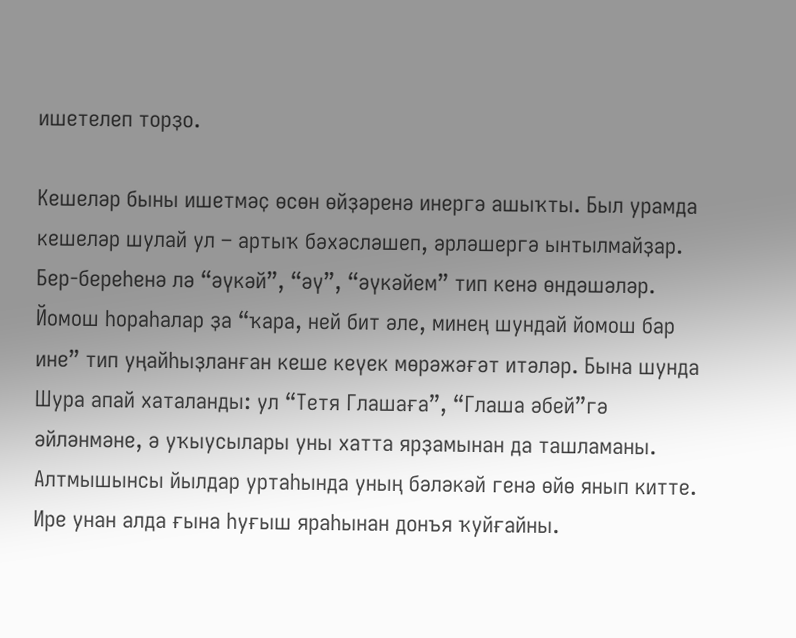ишетелеп торҙо.

Кешеләр быны ишетмәҫ өсөн өйҙәренә инергә ашыҡты. Был урамда кешеләр шулай ул – артыҡ бәхәсләшеп, әрләшергә ынтылмайҙар. Бер-береһенә лә “әүкәй”, “әү”, “әүкәйем” тип кенә өндәшәләр. Йомош һораһалар ҙа “ҡара, ней бит әле, минең шундай йомош бар ине” тип уңайһыҙланған кеше кеүек мөрәжәғәт итәләр. Бына шунда Шура апай хаталанды: ул “Тетя Глашаға”, “Глаша әбей”гә әйләнмәне, ә уҡыусылары уны хатта ярҙамынан да ташламаны. Алтмышынсы йылдар уртаһында уның бәләкәй генә өйө янып китте. Ире унан алда ғына һуғыш яраһынан донъя ҡуйғайны.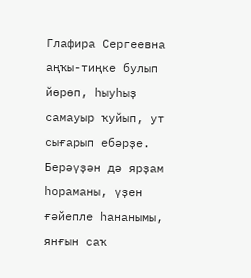Глафира Сергеевна аңҡы-тиңке булып йөрөп, һыуһыҙ самауыр ҡуйып, ут сығарып ебәрҙе. Берәүҙән дә ярҙам һораманы, үҙен ғәйепле һананымы, янғын саҡ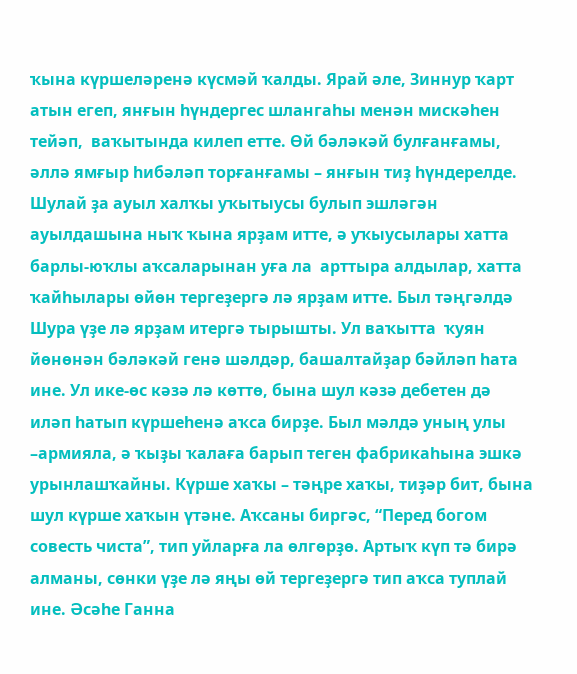ҡына күршеләренә күсмәй ҡалды. Ярай әле, Зиннур ҡарт атын егеп, янғын һүндергес шлангаһы менән мискәһен тейәп,  ваҡытында килеп етте. Өй бәләкәй булғанғамы, әллә ямғыр һибәләп торғанғамы – янғын тиҙ һүндерелде. Шулай ҙа ауыл халҡы уҡытыусы булып эшләгән ауылдашына ныҡ ҡына ярҙам итте, ә уҡыусылары хатта барлы-юҡлы аҡсаларынан уға ла  арттыра алдылар, хатта ҡайһылары өйөн тергеҙергә лә ярҙам итте. Был тәңгәлдә Шура үҙе лә ярҙам итергә тырышты. Ул ваҡытта  ҡуян йөнөнән бәләкәй генә шәлдәр, башалтайҙар бәйләп һата ине. Ул ике-өс кәзә лә көттө, бына шул кәзә дебетен дә иләп һатып күршеһенә аҡса бирҙе. Был мәлдә уның улы –армияла, ә ҡыҙы ҡалаға барып теген фабрикаһына эшкә урынлашҡайны. Күрше хаҡы – тәңре хаҡы, тиҙәр бит, бына шул күрше хаҡын үтәне. Аҡсаны биргәс, “Перед богом совесть чиста”, тип уйларға ла өлгөрҙө. Артыҡ күп тә бирә алманы, сөнки үҙе лә яңы өй тергеҙергә тип аҡса туплай ине. Әсәһе Ганна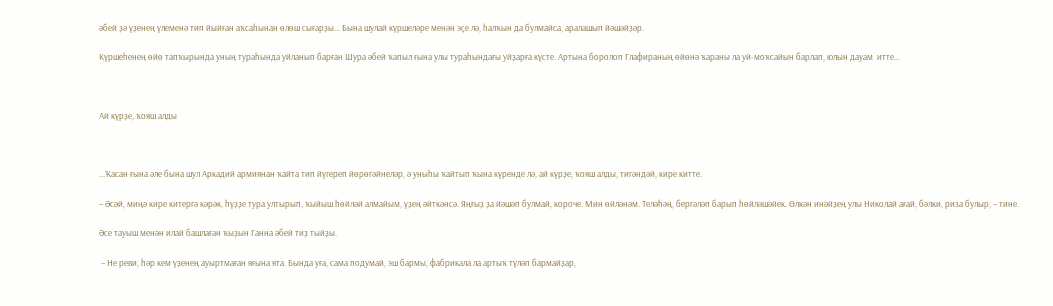әбей ҙә үҙенең үлеменә тип йыйған аҡсаһынан өлөш сығарҙы... Бына шулай күршеләре менән эҫе лә, һалҡын да булмайса, аралашып йәшәйҙәр.

Күршеһенең өйө тапҡырында уның тураһында уйланып барған Шура әбей ҡапыл ғына улы тураһындағы уйҙарға күсте. Артына боролоп Глафираның өйөнә ҡараны ла уй-моҡсайын барлап, юлын дауам  итте...



Ай күрҙе, ҡояш алды



...Ҡасан ғына әле бына шул Аркадий армиянан ҡайта тип йүгереп йөрөгәйнеләр, ә уныһы ҡайтып ҡына күренде лә, ай күрҙе, ҡояш алды, тигәндәй, кире китте.

– Әсәй, миңә кире китергә кәрәк, һүҙҙе тура ултырып, ҡыйыш һөйләй алмайым, үҙең әйткәнсә. Яңғыҙ ҙа йәшәп булмай, короче. Мин өйләнәм. Теләһәң, бергәләп барып һөйләшәйек. Өлкән инәйҙең улы Николай ағай, бәлки, риза булыр, – тине.

Әсе тауыш менән илай башлаған ҡыҙын Ганна әбей тиҙ тыйҙы.

 – Не реви, һәр кем үҙенең ауыртмаған яғына ята. Бында уға, сама подумай, эш бармы, фабрикала ла артыҡ түләп бармайҙар,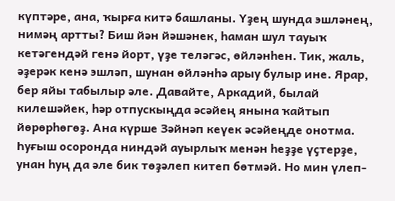күптәре, ана, ҡырға китә башланы. Үҙең шунда эшләнең, нимәң артты? Биш йән йәшәнек, һаман шул тауыҡ кетәгендәй генә йорт, үҙе теләгәс, өйләнһен. Тик, жаль, әҙерәк кенә эшләп, шунан өйләнһә арыу булыр ине. Ярар, бер яйы табылыр әле. Давайте, Аркадий, былай килешәйек, һәр отпускыңда әсәйең янына ҡайтып йөрөрһөгөҙ. Ана күрше Зәйнәп кеүек әсәйеңде онотма. Һуғыш осоронда ниндәй ауырлыҡ менән һеҙҙе үҫтерҙе, унан һуң да әле бик төҙәлеп китеп бөтмәй. Но мин үлеп-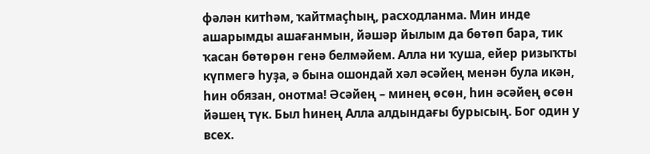фәлән китһәм, ҡайтмаҫһың, расходланма. Мин инде ашарымды ашағанмын, йәшәр йылым да бөтөп бара, тик ҡасан бөтөрөн генә белмәйем. Алла ни ҡуша, ейер ризыҡты күпмегә һуҙа, ә бына ошондай хәл әсәйең менән була икән, һин обязан, онотма! Әсәйең – минең өсөн, һин әсәйең өсөн йәшең түк. Был һинең Алла алдындағы бурысың. Бог один у всех.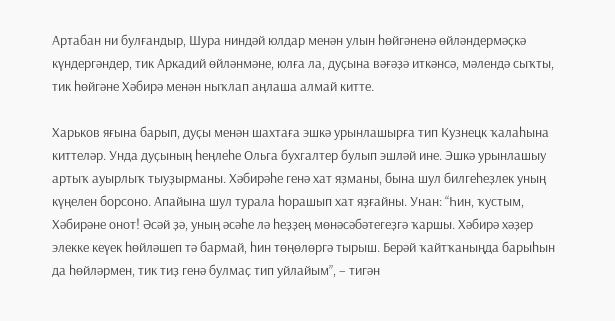Артабан ни булғандыр, Шура ниндәй юлдар менән улын һөйгәненә өйләндермәҫкә күндергәндер, тик Аркадий өйләнмәне, юлға ла, дуҫына вәғәҙә иткәнсә, мәлендә сыҡты, тик һөйгәне Хәбирә менән ныҡлап аңлаша алмай китте.

Харьков яғына барып, дуҫы менән шахтаға эшкә урынлашырға тип Кузнецк ҡалаһына киттеләр. Унда дуҫының һеңлеһе Ольга бухгалтер булып эшләй ине. Эшкә урынлашыу артыҡ ауырлыҡ тыуҙырманы. Хәбирәһе генә хат яҙманы, бына шул билгеһеҙлек уның күңелен борсоно. Апайына шул турала һорашып хат яҙғайны. Унан: “Һин, ҡустым, Хәбирәне онот! Әсәй ҙә, уның әсәһе лә һеҙҙең мөнәсәбәтегеҙгә ҡаршы. Хәбирә хәҙер элекке кеүек һөйләшеп тә бармай, һин төңөлөргә тырыш. Берәй ҡайтҡаныңда барыһын да һөйләрмен, тик тиҙ генә булмаҫ тип уйлайым”, – тигән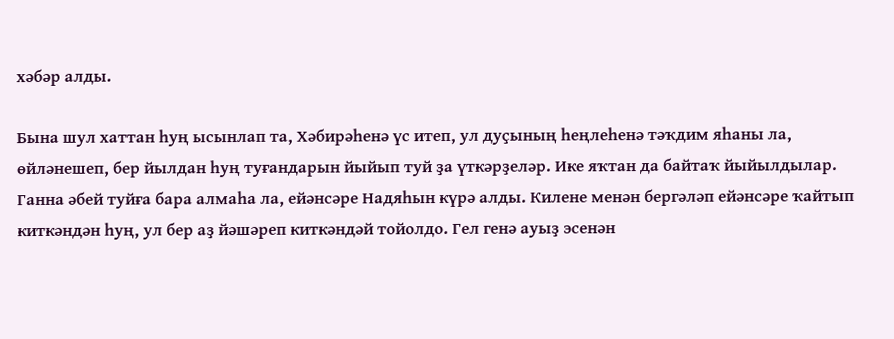хәбәр алды.

Бына шул хаттан һуң ысынлап та, Хәбирәһенә үс итеп, ул дуҫының һеңлеһенә тәҡдим яһаны ла, өйләнешеп, бер йылдан һуң туғандарын йыйып туй ҙа үткәрҙеләр. Ике яҡтан да байтаҡ йыйылдылар. Ганна әбей туйға бара алмаһа ла, ейәнсәре Надяһын күрә алды. Килене менән бергәләп ейәнсәре ҡайтып киткәндән һуң, ул бер аҙ йәшәреп киткәндәй тойолдо. Гел генә ауыҙ эсенән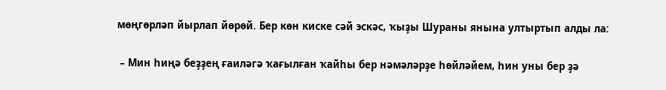мөңгөрләп йырлап йөрөй. Бер көн киске сәй эскәс, ҡыҙы Шураны янына ултыртып алды ла:

 – Мин һиңә беҙҙең ғаиләгә ҡағылған ҡайһы бер нәмәләрҙе һөйләйем, һин уны бер ҙә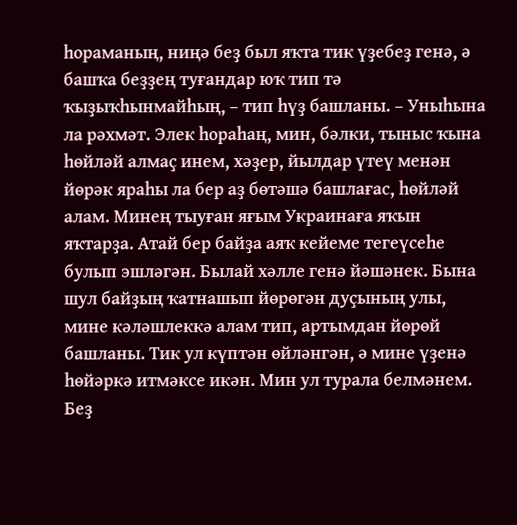һораманың, ниңә беҙ был яҡта тик үҙебеҙ генә, ә башҡа беҙҙең туғандар юҡ тип тә ҡыҙыҡһынмайһың, – тип һүҙ башланы. – Уныһына ла рәхмәт. Элек һораһаң, мин, бәлки, тыныс ҡына һөйләй алмаҫ инем, хәҙер, йылдар үтеү менән йөрәк яраһы ла бер аҙ бөтәшә башлағас, һөйләй алам. Минең тыуған яғым Украинаға яҡын яҡтарҙа. Атай бер байҙа аяҡ кейеме тегеүсеһе булып эшләгән. Былай хәлле генә йәшәнек. Бына шул байҙың ҡатнашып йөрөгән дуҫының улы, мине кәләшлеккә алам тип, артымдан йөрөй башланы. Тик ул күптән өйләнгән, ә мине үҙенә һөйәркә итмәксе икән. Мин ул турала белмәнем. Беҙ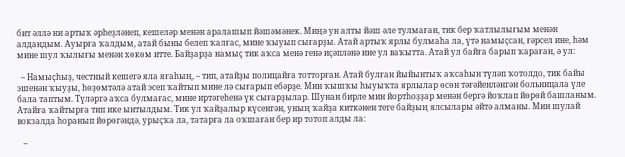бит әллә ни артыҡ әрһеҙләнеп, кешеләр менән аралашып йәшәмәнек. Миңә ун алты йәш әле тулмаған, тик бер ҡатлылығым менән алдандым. Ауырға ҡалдым, атай быны белеп ҡалғас, мине ҡыуып сығарҙы. Атай артыҡ ярлы булмаһа ла, үтә намыҫсан, ғәрсел ине, һәм мине шул ҡылығы менән хөкөм итте. Байҙарҙа намыҫ тик аҡса менә генә иҫәпләнә ине ул ваҡытта. Атай ул байға барып ҡараған, ә ул:

  – Намыҫһыҙ, честный кешегә яла яғаһың, – тип, атайҙы полицайға тотторған. Атай булған йыйынтыҡ аҡсаһын түләп ҡотолдо, тик байы эшенән ҡыуҙы, һөҙөмтәлә атай эсеп ҡайтып мине лә сығарып ебәрҙе. Мин ҡышҡы һыуыҡта ярлылар өсөн тәғәйенләнгән больницала үле бала таптым. Түләргә аҡса булмағас, мине иртәгеһенә үк сығарҙылар. Шунан бирле мин йортһоҙҙар менән бергә йоҡлап йөрөй башланым. Атайға ҡайтырға тип ике ынтылдым. Тик ул ҡайҙалыр күсенгән, уның ҡайҙа киткәнен теге байҙың ялсылары әйтә алманы. Мин шулай вокзалда һоранып йөрөгәндә, урыҫҡа ла, татарға ла оҡшаған бер ир тотоп алды ла:

   –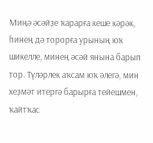Миңә әсәйҙе ҡарарға кеше кәрәк, һинең дә торорға урының юҡ шикелле, минең әсәй янына барып тор. Түләрлек аҡсам юҡ әлегә, мин хеҙмәт итергә барырға тейешмен, ҡайтҡас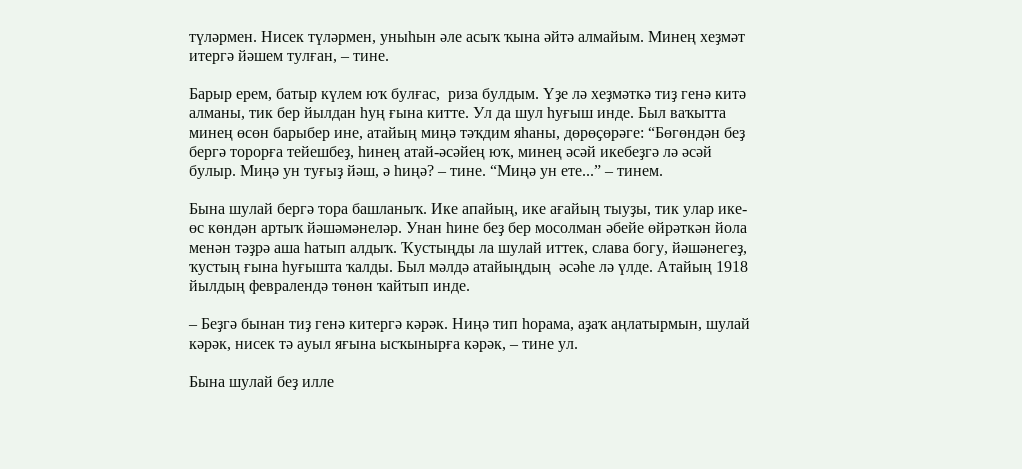түләрмен. Нисек түләрмен, уныһын әле асыҡ ҡына әйтә алмайым. Минең хеҙмәт итергә йәшем тулған, – тине.

Барыр ерем, батыр күлем юҡ булғас,  риза булдым. Үҙе лә хеҙмәткә тиҙ генә китә алманы, тик бер йылдан һуң ғына китте. Ул да шул һуғыш инде. Был ваҡытта минең өсөн барыбер ине, атайың миңә тәҡдим яһаны, дөрөҫөрәге: “Бөгөндән беҙ бергә торорға тейешбеҙ, һинең атай-әсәйең юҡ, минең әсәй икебеҙгә лә әсәй булыр. Миңә ун туғыҙ йәш, ә һиңә? – тине. “Миңә ун ете...” – тинем.

Бына шулай бергә тора башланыҡ. Ике апайың, ике ағайың тыуҙы, тик улар ике-өс көндән артыҡ йәшәмәнеләр. Унан һине беҙ бер мосолман әбейе өйрәткән йола менән тәҙрә аша һатып алдыҡ. Ҡустыңды ла шулай иттек, слава богу, йәшәнегеҙ, ҡустың ғына һуғышта ҡалды. Был мәлдә атайыңдың  әсәһе лә үлде. Атайың 1918 йылдың февралендә төнөн ҡайтып инде.

– Беҙгә бынан тиҙ генә китергә кәрәк. Ниңә тип һорама, аҙаҡ аңлатырмын, шулай кәрәк, нисек тә ауыл яғына ысҡынырға кәрәк, – тине ул.

Бына шулай беҙ илле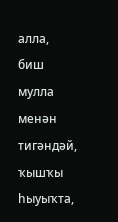алла, биш мулла менән тигәндәй, ҡышҡы һыуыҡта,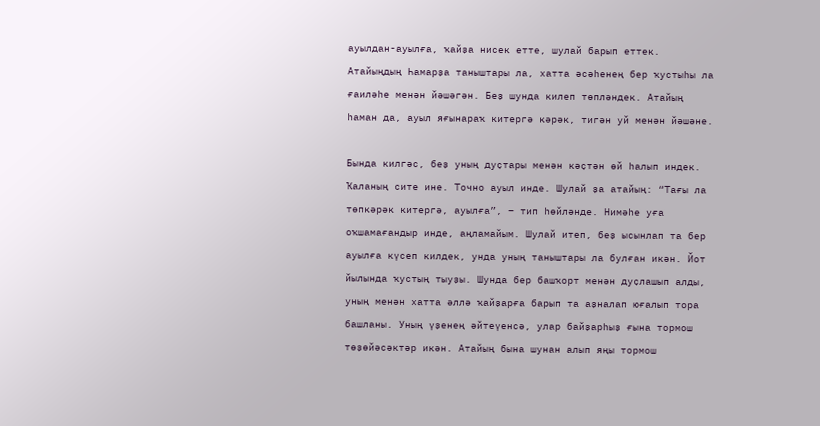ауылдан-ауылға, ҡайҙа нисек етте, шулай барып еттек. Атайыңдың Һамарҙа таныштары ла, хатта әсәһенең бер ҡустыһы ла ғаиләһе менән йәшәгән. Беҙ шунда килеп төпләндек. Атайың  һаман да, ауыл яғынараҡ китергә кәрәк, тигән уй менән йәшәне.

Бында килгәс, беҙ уның дуҫтары менән кәҫтән өй һалып индек. Ҡаланың сите ине. Точно ауыл инде. Шулай ҙа атайың: “Тағы ла  төпкәрәк китергә, ауылға”, – тип һөйләнде. Нимәһе уға оҡшамағандыр инде, аңламайым. Шулай итеп, беҙ ысынлап та бер ауылға күсеп килдек, унда уның таныштары ла булған икән. Йот йылында ҡустың тыуҙы. Шунда бер башҡорт менән дуҫлашып алды, уның менән хатта әллә ҡайҙарға барып та аҙналап юғалып тора башланы. Уның үҙенең әйтеүенсә, улар байҙарһыҙ ғына тормош төҙөйәсәктәр икән. Атайың бына шунан алып яңы тормош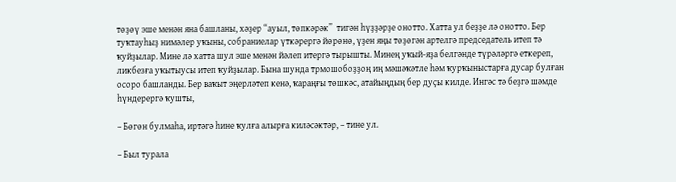төҙөү эше менән яна башланы, хәҙер “ауыл, төпкәрәк”  тигән һүҙҙәрҙе онотто. Хатта ул беҙҙе лә онотто. Бер туҡтауһыҙ нимәлер уҡыны, собраниелар үткәрергә йөрөнө, үҙен яңы төҙөгән артелгә председатель итеп тә ҡуйҙылар. Мине лә хатта шул эше менән йәлеп итергә тырышты. Минең уҡый-яҙа белгәнде түрәләргә еткереп, ликбезға уҡытыусы итеп ҡуйҙылар. Бына шунда трмошобоҙҙоң иң мәшәҡәтле һәм ҡурҡыныстарға дусар булған осоро башланды. Бер ваҡыт эңерләтеп кенә, ҡараңғы төшкәс, атайыңдың бер дуҫы килде. Ингәс тә беҙгә шәмде һүндерергә ҡушты,

– Бөгөн булмаһа, иртәгә һине ҡулға алырға киләсәктәр, – тине ул.

– Был турала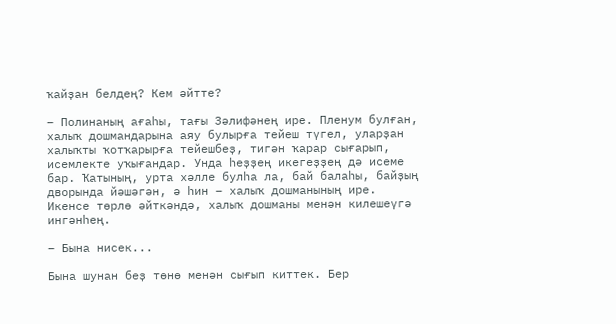ҡайҙан белдең? Кем әйтте?

– Полинаның ағаһы, тағы Зәлифәнең ире. Пленум булған, халыҡ дошмандарына аяу булырға тейеш түгел, уларҙан халыҡты ҡотҡарырға тейешбеҙ, тигән ҡарар сығарып, исемлекте уҡығандар. Унда һеҙҙең икегеҙҙең дә исеме бар. Ҡатының, урта хәлле булһа ла, бай балаһы, байҙың дворында йәшәгән, ә һин – халыҡ дошманының ире. Икенсе төрлө әйткәндә, халыҡ дошманы менән килешеүгә ингәнһең.

– Бына нисек...

Бына шунан беҙ төнө менән сығып киттек. Бер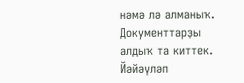нәмә лә алманыҡ. Документтарҙы алдыҡ та киттек. Йәйәүләп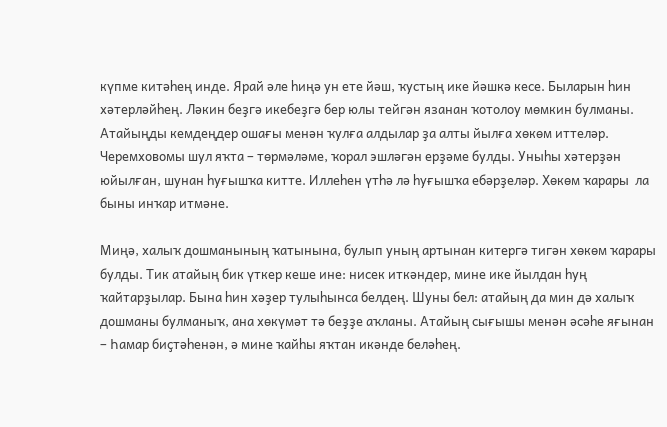күпме китәһең инде. Ярай әле һиңә ун ете йәш, ҡустың ике йәшкә кесе. Быларын һин хәтерләйһең. Ләкин беҙгә икебеҙгә бер юлы тейгән язанан ҡотолоу мөмкин булманы. Атайыңды кемдеңдер ошағы менән ҡулға алдылар ҙа алты йылға хөкөм иттеләр. Черемховомы шул яҡта – төрмәләме, ҡорал эшләгән ерҙәме булды. Уныһы хәтерҙән юйылған, шунан һуғышҡа китте. Иллеһен үтһә лә һуғышҡа ебәрҙеләр. Хөкөм ҡарары  ла быны инҡар итмәне.

Миңә, халыҡ дошманының ҡатынына, булып уның артынан китергә тигән хөкөм ҡарары булды. Тик атайың бик үткер кеше ине: нисек иткәндер, мине ике йылдан һуң ҡайтарҙылар. Бына һин хәҙер тулыһынса белдең. Шуны бел: атайың да мин дә халыҡ дошманы булманыҡ, ана хөкүмәт тә беҙҙе аҡланы. Атайың сығышы менән әсәһе яғынан – Һамар биҫтәһенән, ә мине ҡайһы яҡтан икәнде беләһең.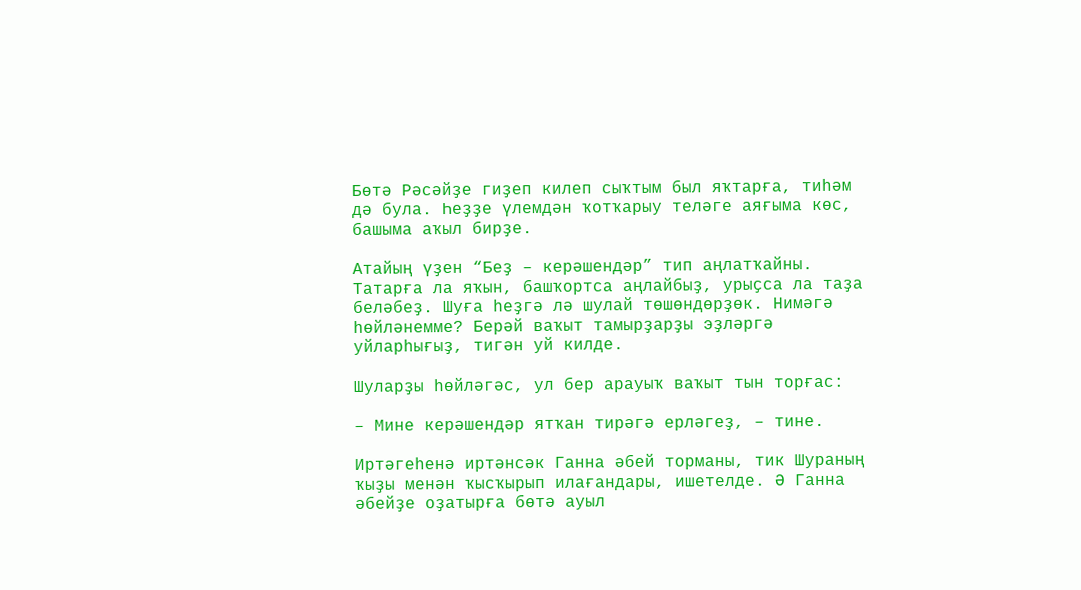Бөтә Рәсәйҙе гиҙеп килеп сыҡтым был яҡтарға, тиһәм дә була. Һеҙҙе үлемдән ҡотҡарыу теләге аяғыма көс, башыма аҡыл бирҙе.

Атайың үҙен “Беҙ – керәшендәр” тип аңлатҡайны. Татарға ла яҡын, башҡортса аңлайбыҙ, урыҫса ла таҙа беләбеҙ. Шуға һеҙгә лә шулай төшөндөрҙөк. Нимәгә һөйләнемме? Берәй ваҡыт тамырҙарҙы эҙләргә уйларһығыҙ, тигән уй килде.

Шуларҙы һөйләгәс, ул бер арауыҡ ваҡыт тын торғас:

– Мине керәшендәр ятҡан тирәгә ерләгеҙ, – тине.

Иртәгеһенә иртәнсәк Ганна әбей торманы, тик Шураның ҡыҙы менән ҡысҡырып илағандары, ишетелде. Ә Ганна әбейҙе оҙатырға бөтә ауыл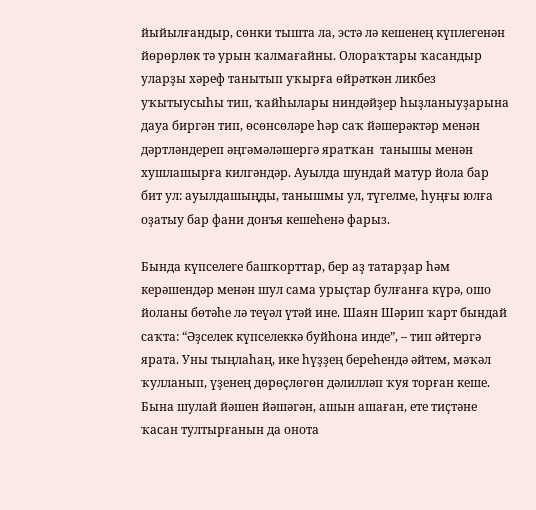йыйылғандыр, сөнки тышта ла, эстә лә кешенең күплегенән йөрөрлөк тә урын ҡалмағайны. Олораҡтары ҡасандыр уларҙы хәреф танытып уҡырға өйрәткән ликбез уҡытыусыһы тип, ҡайһылары ниндәйҙер һыҙланыуҙарына дауа биргән тип, өсөнсөләре һәр саҡ йәшерәктәр менән дәртләндереп әңгәмәләшергә яратҡан  танышы менән хушлашырға килгәндәр. Ауылда шундай матур йола бар бит ул: ауылдашыңды, танышмы ул, түгелме, һуңғы юлға оҙатыу бар фани донъя кешеһенә фарыз.

Бында күпселеге башҡорттар, бер аҙ татарҙар һәм  керәшендәр менән шул сама урыҫтар булғанға күрә, ошо йоланы бөтәһе лә теүәл үтәй ине. Шаян Шәрип ҡарт бындай саҡта: “Әҙселек күпселеккә буйһона инде”, – тип әйтергә ярата. Уны тыңлаһаң, ике һүҙҙең береһендә әйтем, мәҡәл ҡулланып, үҙенең дөрөҫлөгөн дәлилләп ҡуя торған кеше. Бына шулай йәшен йәшәгән, ашын ашаған, ете тиҫтәне ҡасан тултырғанын да онота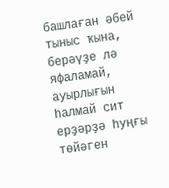башлаған әбей тыныс ҡына, берәүҙе лә яфаламай, ауырлығын һалмай сит ерҙәрҙә һуңғы төйәген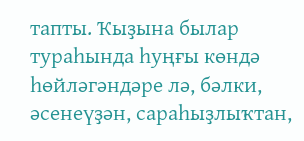тапты. Ҡыҙына былар тураһында һуңғы көндә һөйләгәндәре лә, бәлки, әсенеүҙән, сараһыҙлыҡтан,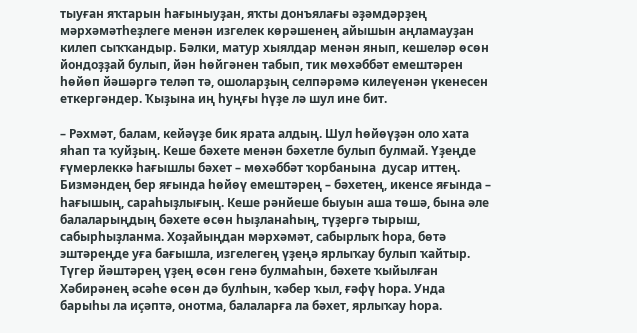тыуған яҡтарын һағыныуҙан, яҡты донъялағы әҙәмдәрҙең мәрхәмәтһеҙлеге менән изгелек көрәшенең айышын аңламауҙан килеп сыҡҡандыр. Бәлки, матур хыялдар менән янып, кешеләр өсөн йондоҙҙай булып, йән һөйгәнен табып, тик мөхәббәт емештәрен һөйөп йәшәргә теләп тә, ошоларҙың селпәрәмә килеүенән үкенесен еткергәндер. Ҡыҙына иң һуңғы һүҙе лә шул ине бит.

– Рәхмәт, балам, кейәүҙе бик ярата алдың. Шул һөйөүҙән оло хата яһап та ҡуйҙың. Кеше бәхете менән бәхетле булып булмай. Үҙеңде ғүмерлеккә һағышлы бәхет – мөхәббәт ҡорбанына  дусар иттең. Бизмәндең бер яғында һөйөү емештәрең – бәхетең, икенсе яғында – һағышың, сараһыҙлығың. Кеше рәнйеше быуын аша төшә, бына әле балаларыңдың бәхете өсөн һыҙланаһың, түҙергә тырыш, сабырһыҙланма. Хоҙайыңдан мәрхәмәт, сабырлыҡ һора, бөтә эштәреңде уға бағышла, изгелегең үҙеңә ярлыҡау булып ҡайтыр. Түгер йәштәрең үҙең өсөн генә булмаһын, бәхете ҡыйылған Хәбирәнең әсәһе өсөн дә булһын, ҡәбер ҡыл, ғәфү һора. Унда барыһы ла иҫәптә, онотма, балаларға ла бәхет, ярлыҡау һора.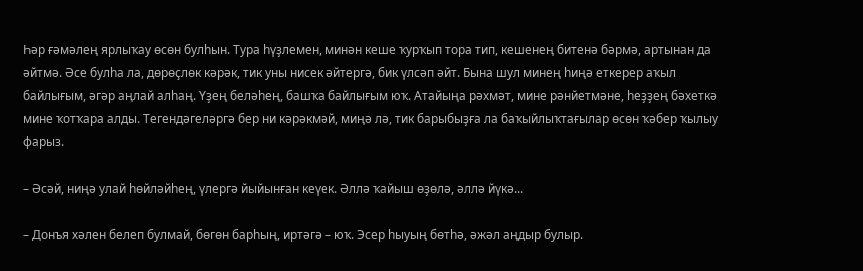Һәр ғәмәлең ярлыҡау өсөн булһын. Тура һүҙлемен, минән кеше ҡурҡып тора тип, кешенең битенә бәрмә, артынан да әйтмә. Әсе булһа ла, дөрөҫлөк кәрәк, тик уны нисек әйтергә, бик үлсәп әйт. Бына шул минең һиңә еткерер аҡыл байлығым, әгәр аңлай алһаң. Үҙең беләһең, башҡа байлығым юҡ. Атайыңа рәхмәт, мине рәнйетмәне, һеҙҙең бәхеткә мине ҡотҡара алды. Тегендәгеләргә бер ни кәрәкмәй, миңә лә, тик барыбыҙға ла баҡыйлыҡтағылар өсөн ҡәбер ҡылыу фарыз.

– Әсәй, ниңә улай һөйләйһең, үлергә йыйынған кеүек. Әллә ҡайыш өҙөлә, әллә йүкә...

– Донъя хәлен белеп булмай, бөгөн барһың, иртәгә – юҡ. Эсер һыуың бөтһә, әжәл аңдыр булыр.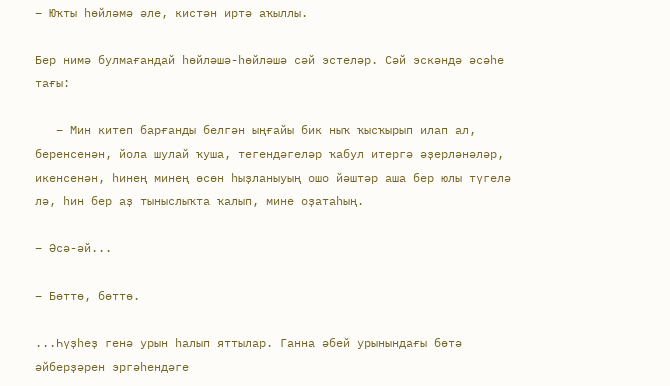– Юҡты һөйләмә әле, кистән иртә аҡыллы.

Бер нимә булмағандай һөйләшә-һөйләшә сәй эстеләр. Сәй эскәндә әсәһе тағы:

   – Мин китеп барғанды белгән ыңғайы бик ныҡ ҡысҡырып илап ал, беренсенән, йола шулай ҡуша, тегендәгеләр ҡабул итергә әҙерләнәләр, икенсенән, һинең минең өсөн һыҙланыуың ошо йәштәр аша бер юлы түгелә лә, һин бер аҙ тыныслыҡта ҡалып, мине оҙатаһың.

– Әсә-әй...

– Бөттө, бөттө.

...Һүҙһеҙ генә урын һалып яттылар. Ганна әбей урынындағы бөтә әйберҙәрен эргәһендәге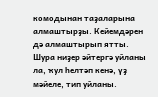комодынан таҙаларына алмаштырҙы. Кейемдәрен дә алмаштырып ятты. Шура ниҙер әйтергә уйланы ла, ҡул һелтәп кенә, үҙ мәйеле, тип уйланы.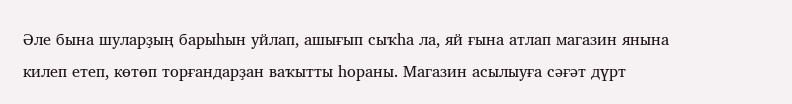Әле бына шуларҙың барыһын уйлап, ашығып сыҡһа ла, яй ғына атлап магазин янына килеп етеп, көтөп торғандарҙан ваҡытты һораны. Магазин асылыуға сәғәт дүрт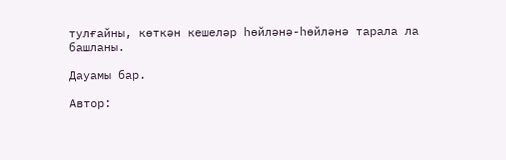тулғайны, көткән кешеләр һөйләнә-һөйләнә тарала ла башланы.

Дауамы бар.

Автор: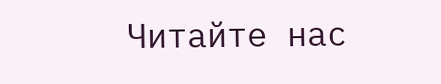Читайте нас